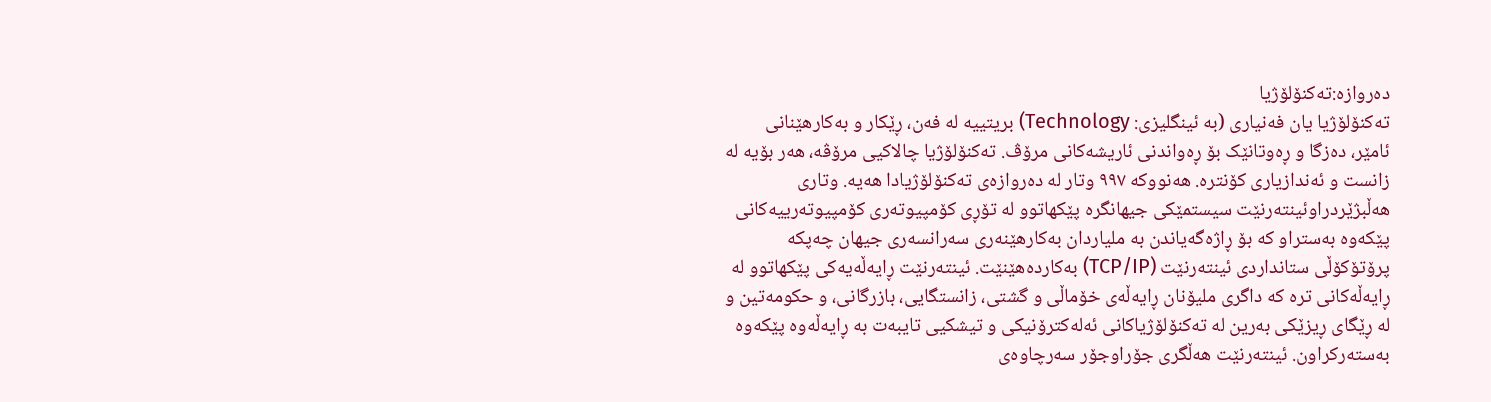دەروازە:تەکنۆلۆژیا
تەکنۆلۆژیا یان فەنیاری (بە ئینگلیزی: Technology) بریتییە لە فەن، ڕێکار و بەکارھێنانی ئامێر، دەزگا و ڕەوتانێک بۆ ڕەواندنی ئاریشەکانی مرۆڤ. تەکنۆلۆژیا چالاکیی مرۆڤە، ھەر بۆیە لە زانست و ئەندازیاری کۆنترە. ھەنووکە ٩٩٧ وتار لە دەروازەی تەکنۆلۆژیادا ھەیە. وتاری ھەڵبژێردراوئینتەرنێت سیستمێکی جیھانگرە پێکھاتوو لە تۆڕی کۆمپیوتەری کۆمپیوتەرییەکانی پێکەوە بەستراو کە بۆ ڕاژەگەیاندن بە ملیاردان بەکارھێنەری سەرانسەری جیھان چەپکە پرۆتۆکۆڵی ستانداردی ئینتەرنێت (TCP/IP) بەکاردەھێنێت. ئینتەرنێت ڕایەڵەیەکی پێکھاتوو لە ڕایەڵەکانی ترە کە داگری ملیۆنان ڕایەڵەی خۆماڵی و گشتی، زانستگایی، بازرگانی، و حکومەتین و لە ڕێگای ڕیزێکی بەرین لە تەکنۆلۆژیاکانی ئەلەکترۆنیکی و تیشکیی تایبەت بە ڕایەڵەوە پێکەوە بەستەرکراون. ئینتەرنێت ھەڵگری جۆراوجۆر سەرچاوەی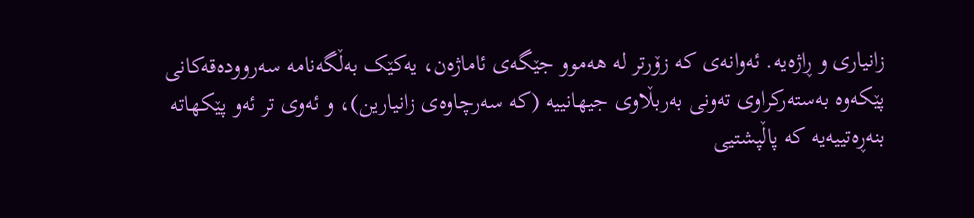زانیاری و ڕاژەیە. ئەوانەی کە زۆرتر لە ھەموو جێگەی ئاماژەن، یەکێک بەڵگەنامە سەروودەقەکانی پێکەوە بەستەرکراوی تەونی بەربڵاوی جیھانییە (کە سەرچاوەی زانیارین)، و ئەوی تر ئەو پێکھاتە بنەڕەتییەیە کە پاڵپشتیی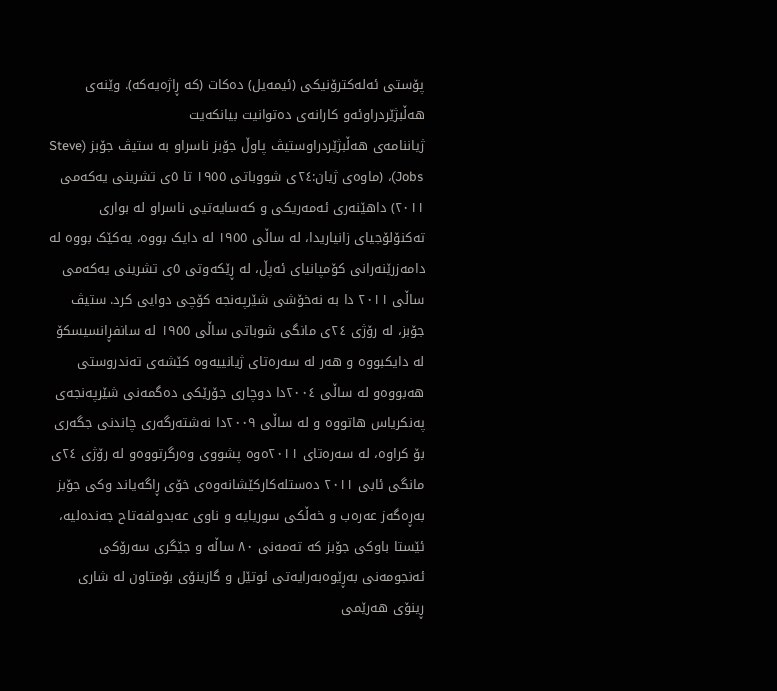پۆستی ئەلەکترۆنیکی (ئیمەیل) دەکات (کە ڕاژەیەکە). وێنەی ھەڵبژێردراوئەو کارانەی دەتوانیت بیانکەیت
ژیاننامەی ھەڵبژێردراوستیڤ پاوڵ جۆبز ناسراو بە ستیڤ جۆبز (Steve Jobs)، (ماوەی ژیان:٢٤ی شووباتی ١٩٥٥ تا ٥ی تشرینی یەکەمی ٢٠١١) داھێنەری ئەمەریکی و کەسایەتیی ناسراو لە بواری تەکنۆلۆجیای زانیاریدا، لە ساڵی ١٩٥٥ لە دایک بووە، یەکێک بووە لە دامەزرێنەرانی کۆمپانیای ئەپڵ، لە ڕێکەوتی ٥ی تشرینی یەکەمی ساڵی ٢٠١١ دا بە نەخۆشی شێرپەنجە کۆچی دوایی کرد. ستیڤ جۆبز، لە رۆژی ٢٤ی مانگی شوباتی ساڵی ١٩٥٥ لە سانفڕانسیسکۆ لە دایکبووە و ھەر لە سەرەتای ژیانییەوە کێشەی تەندروستی ھەبووەو لە ساڵی ٢٠٠٤دا دوچاری جۆرێکی دەگمەنی شێرپەنجەی پەنکریاس ھاتووە و لە ساڵی ٢٠٠٩دا نەشتەرگەری چاندنی جگەری بۆ کراوە، لە سەرەتای ٢٠١١ەوە پشووی وەرگرتووەو لە رۆژی ٢٤ی مانگی ئابی ٢٠١١ دەستلەکارکێشانەوەی خۆی ڕاگەیاند وکی جۆبز بەڕەگەز عەرەب و خەڵکی سوریایە و ناوی عەبدولفەتاح جەندەلیە، ئێستا باوکی جۆبز کە تەمەنی ٨٠ ساڵە و جێگری سەرۆکی ئەنجومەنی بەڕێوەبەرایەتی ئوتێل و گازینۆی بۆمتاون لە شاری ڕینۆی ھەرێمی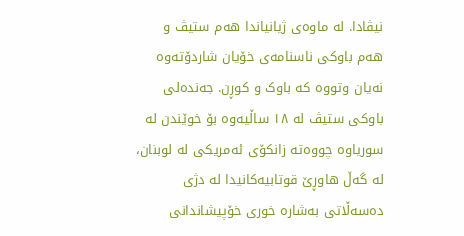نیڤادا. لە ماوەی ژیانیاندا ھەم ستیڤ و ھەم باوکی ناسنامەی خۆیان شاردۆتەوە نەیان وتووە کە باوک و کوڕن. جەندەلی باوکی ستیڤ لە ١٨ ساڵیەوە بۆ خوێندن لە سوریاوە چووەتە زانکۆی ئەمریکی لە لوبنان، لە گەڵ ھاوڕێ قوتابیەکانیدا لە دژی دەسەڵاتی بەشارە خوری خۆپیشاندانی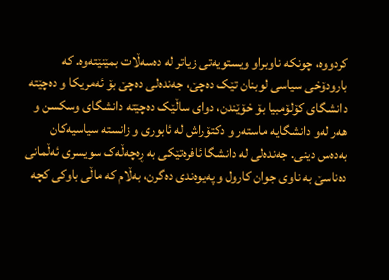کردووە، چونکە ناوبراو ویستویەتی زیاتر لە دەسەڵات بمێنێتەوە. کە بارودۆخی سیاسی لوبنان تێک دەچێ، جەندەلی دەچێ بۆ ئەمریکا و دەچێتە دانشگای کۆلۆمبیا بۆ خۆێندن، دوای ساڵێک دەچێتە دانشگای وسکسن و ھەر لەو دانشگایە ماستەر و دکتۆراش لە ئابوری و زانستە سیاسیەکان بەدەس دینی. جەندەلی لە دانشگا ئافرەتێکی بە ڕەچەڵەک سویسری ئەڵمانی دەناسێ بە ناوی جوان کارول و پەیوەندی دەگرن، بەڵام کە ماڵی باوکی کچە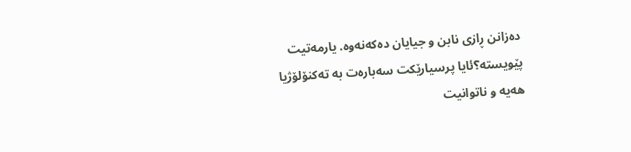دەزانن ڕازی نابن و جیایان دەکەنەوە. یارمەتیت پێویستە؟ئایا پرسیارێکت سەبارەت بە تەکنۆلۆژیا ھەیە و ناتوانیت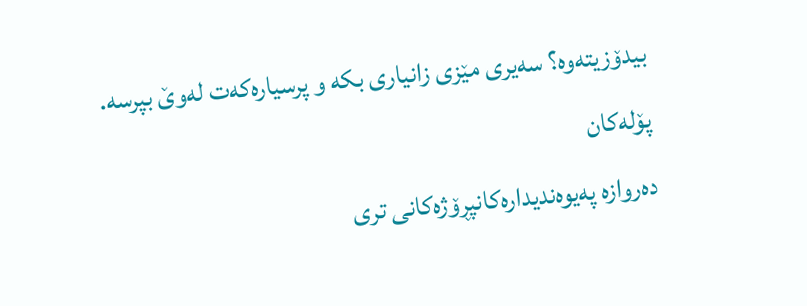بیدۆزیتەوە؟ سەیری مێزی زانیاری بکە و پرسیارەکەت لەوێ بپرسە. پۆلەکان
دەروازە پەیوەندیدارەکانپڕۆژەکانی تری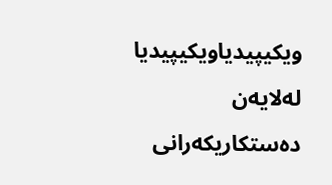ویکیپیدیاویکیپیدیا لەلایەن دەستکاریکەرانی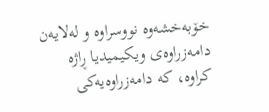خۆبەخشەوە نووسراوە و لەلایەن دامەزراوەی ویکیمیدیا ڕاژە کراوە، کە دامەزراوەیەکی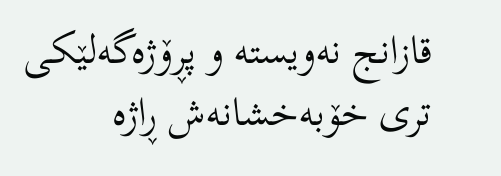قازانج نەویستە و پڕۆژەگەلێکی تری خۆبەخشانەش ڕاژە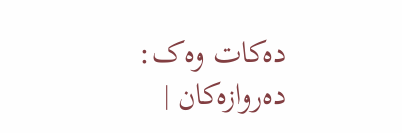دەکات وەک:
دەروازەکان |